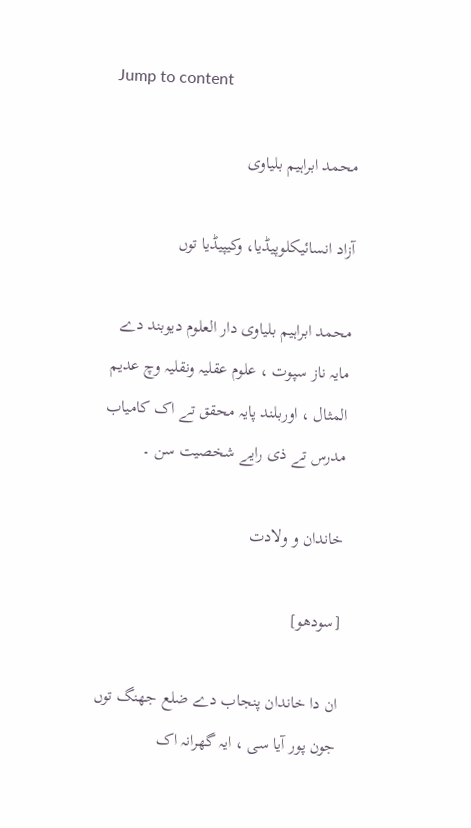Jump to content

محمد ابراہیم بلیاوی

آزاد انسائیکلوپیڈیا، وکیپیڈیا توں

محمد ابراہیم بلیاوی دار العلوم دیوبند دے مایہ ناز سپوت ، علوم عقلیہ ونقلیہ وچ عدیم المثال ، اوربلند پایہ محقق تے اک کامیاب مدرس تے ذی رایے شخصیت سن ۔

خاندان و ولادت

[سودھو]

ان دا خاندان پنجاب دے ضلع جھنگ توں جون پور آیا سی ، ایہ گھرانہ اک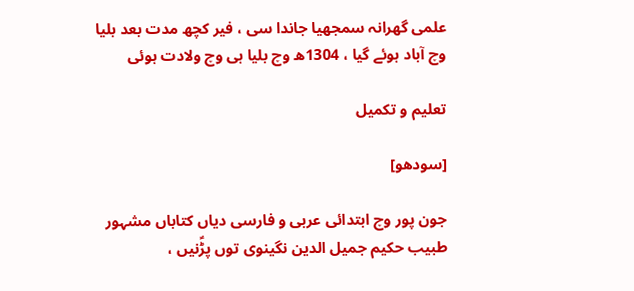علمی گھرانہ سمجھیا جاندا سی ، فیر کچھ مدت بعد بلیا وچ آباد ہوئے گیا ، 1304ھ وچ بلیا ہی وچ ولادت ہوئی

تعلیم و تکمیل

[سودھو]

جون پور وچ ابتدائی عربی و فارسی دیاں کتاباں مشہور طبیب حکیم جمیل الدین نگینوی توں پڑؑنيں ،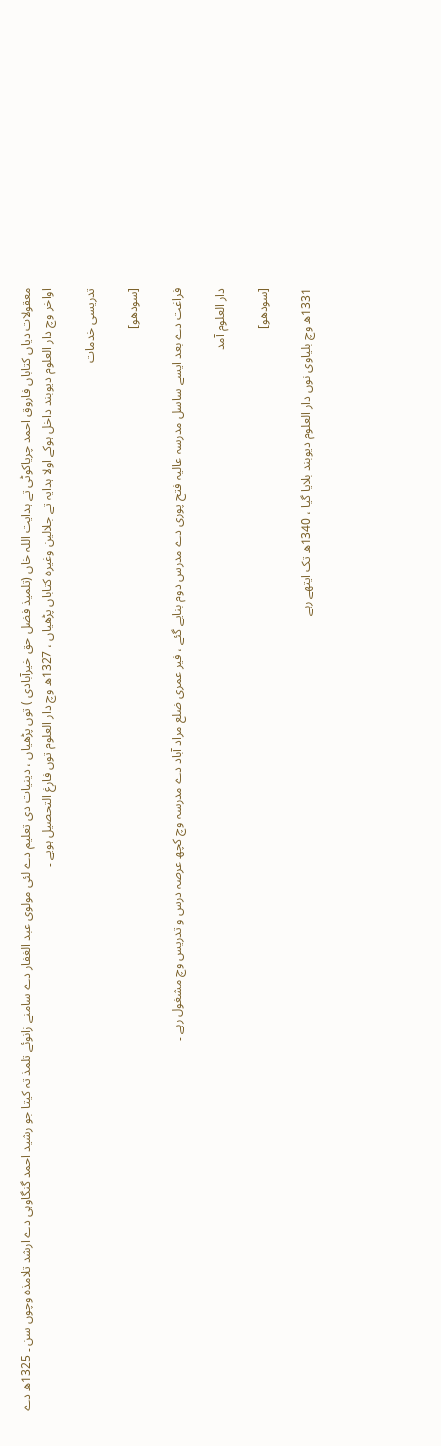معقولات دیاں کتاباں فاروق احمد چریاکوٹی تے ہدایت اللہ خاں (تلمیذ فضل حق خیرآبادی ) توں پڑھیاں ، دینیات دی تعلیم دے لئی مولوی عبد الغفار دے سامنے زانوئے تلمذ تہ کیتا جو رشید احمد گنگاوہی دے ارشد تلامذہ وچوں سن ۔ 1325ھ دے اواخر وچ دار العلوم دیوبند داخل ہوکے اولا ہدایہ تے جلالین وغیرہ کتاباں پڑھیاں ، 1327ھ وچ دار العلوم توں فارغ التحصیل ہویے ۔

تدریسی خدمات

[سودھو]

فراغت دے بعد ايسے ساسل مدرسہ عالیہ فتح پوری دے مدرس دوم بنایے گئے ، فیر عمری ضلع مراد آباد دے مدرسہ وچ کچھ عرصہ درس و تدریس وچ مشغول رہے ۔

دار العلوم آمد

[سودھو]

1331ھ وچ بلیاوی نوں دار العلوم دیوبند بلايا گیا ، 1340ھ تک ایتھے رہے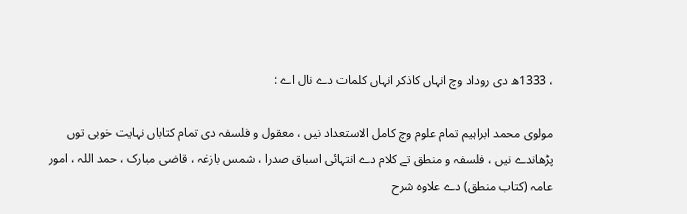، 1333ھ دی روداد وچ انہاں کاذکر انہاں کلمات دے نال اے :

مولوی محمد ابراہیم تمام علوم وچ کامل الاستعداد نيں ، معقول و فلسفہ دی تمام کتاباں نہایت خوبی توں پڑھاندے نيں ، فلسفہ و منطق تے کلام دے انتہائی اسباق صدرا ، شمس بازغہ ، قاضی مبارک ، حمد اللہ ، امور عامہ (کتاب منطق) دے علاوہ شرح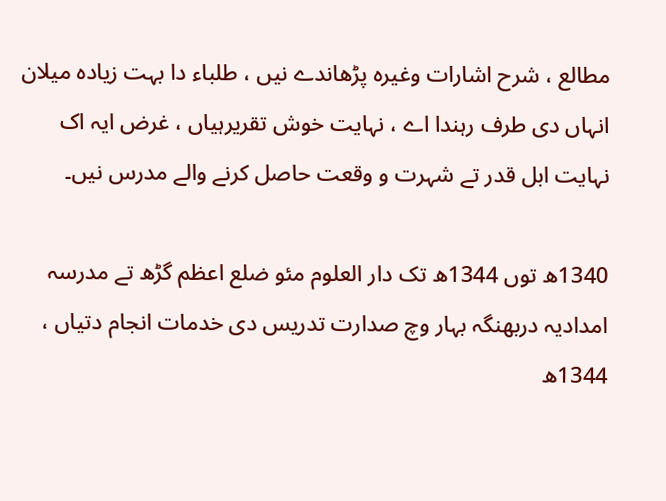مطالع ، شرح اشارات وغیرہ پڑھاندے نيں ، طلباء دا بہت زیادہ میلان انہاں دی طرف رہندا اے ، نہایت خوش تقریرہیاں ، غرض ایہ اک نہایت ابل قدر تے شہرت و وقعت حاصل کرنے والے مدرس نيں۔

1340ھ توں 1344ھ تک دار العلوم مئو ضلع اعظم گڑھ تے مدرسہ امدادیہ دربھنگہ بہار وچ صدارت تدریس دی خدمات انجام دتیاں ، 1344ھ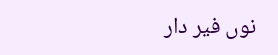نوں فیر دار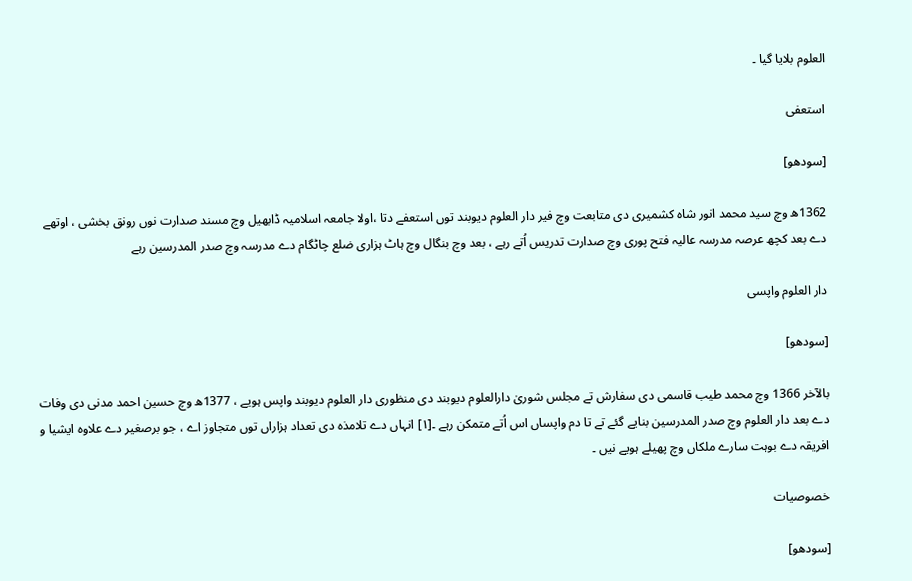العلوم بلايا گیا ۔

استعفی

[سودھو]

1362ھ وچ سید محمد انور شاہ کشمیری دی متابعت وچ فیر دار العلوم دیوبند توں استعفے دتا ،اولا جامعہ اسلامیہ ڈابھیل وچ مسند صدارت نوں رونق بخشی ، اوتھے دے بعد کچھ عرصہ مدرسہ عالیہ فتح پوری وچ صدارت تدریس اُتے رہے ، بعد وچ بنگال وچ ہاٹ ہزاری ضلع چاٹگام دے مدرسہ وچ صدر المدرسین رہے

دار العلوم واپسی

[سودھو]

بالآخر 1366 وچ محمد طیب قاسمی دی سفارش تے مجلس شوریٰ دارالعلوم دیوبند دی منظوری دار العلوم دیوبند واپس ہویے ، 1377ھ وچ حسین احمد مدنی دی وفات دے بعد دار العلوم وچ صدر المدرسین بنایے گئے تے تا دم واپساں اس اُتے متمکن رہے ۔[۱] انہاں دے تلامذہ دی تعداد ہزاراں توں متجاوز اے ، جو برصغیر دے علاوہ ایشیا و افریقہ دے بوہت سارے ملکاں وچ پھیلے ہویے نيں ۔

خصوصیات

[سودھو]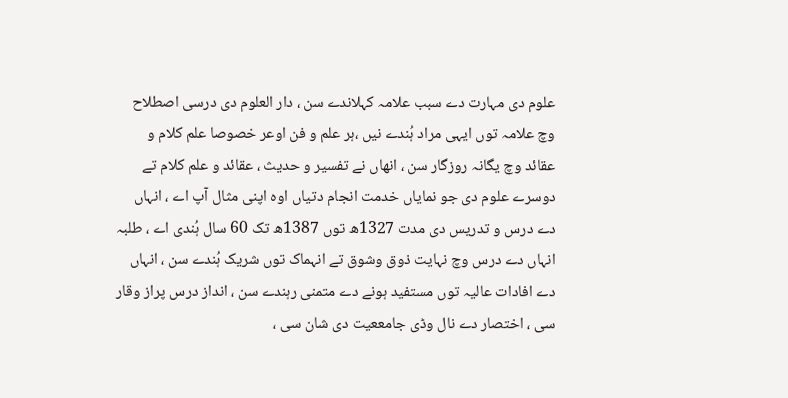علوم دی مہارت دے سبب علامہ کہلاندے سن ، دار العلوم دی درسی اصطلاح وچ علامہ توں ایہی مراد ہُندے نيں ،ہر علم و فن اوعر خصوصا علم کلام و عقائد وچ یگانہ روزگار سن ، انھاں نے تفسیر و حدیث ، عقائد و علم کلام تے دوسرے علوم دی جو نمایاں خدمت انجام دتیاں اوہ اپنی مثال آپ اے ، انہاں دے درس و تدریس دی مدت 1327ھ توں 1387ھ تک 60 سال ہُندی اے ، طلبہ انہاں دے درس وچ نہایت ذوق وشوق تے انہماک توں شریک ہُندے سن ، انہاں دے افادات عالیہ توں مستفید ہونے دے متمنی رہندے سن ، انداز درس پراز وقار سی ، اختصار دے نال وڈی جامععیت دی شان سی ،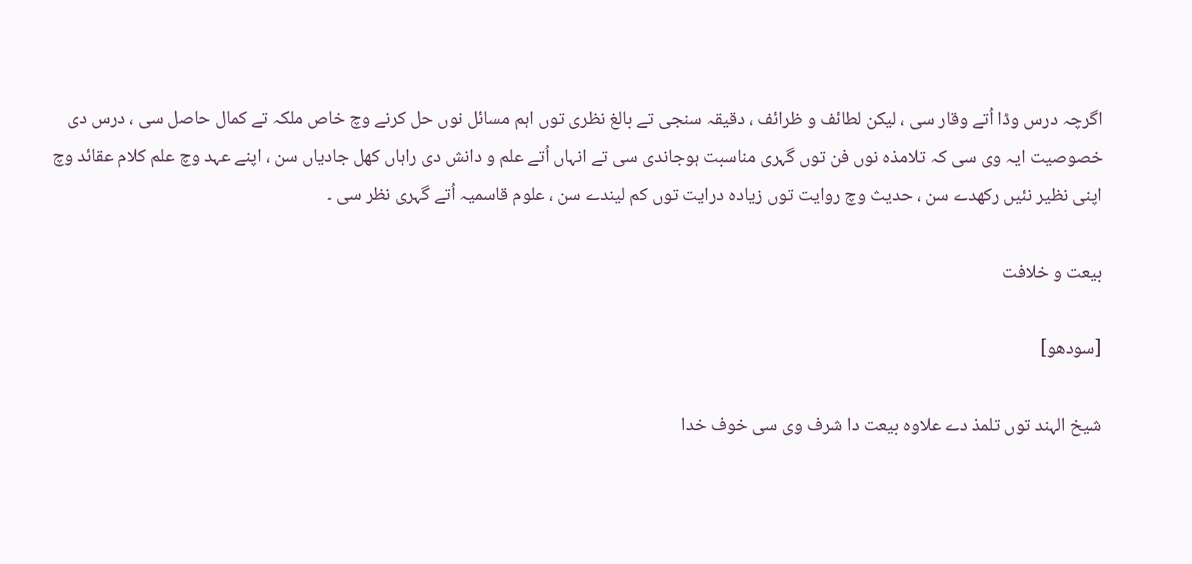اگرچہ درس وڈا اُتے وقار سی ، لیکن لطائف و ظرائف ، دقیقہ سنجی تے بالغ نظری توں اہم مسائل نوں حل کرنے وچ خاص ملکہ تے کمال حاصل سی ، درس دی خصوصیت ایہ وی سی کہ تلامذہ نوں فن توں گہری مناسبت ہوجاندی سی تے انہاں اُتے علم و دانش دی راہاں کھل جادیاں سن ، اپنے عہد وچ علم کلام عقائد وچ اپنی نظیر نئيں رکھدے سن ، حدیث وچ روایت توں زیادہ درایت توں کم لیندے سن ، علوم قاسمیہ اُتے گہری نظر سی ۔

بیعت و خلافت

[سودھو]

شیخ الہند توں تلمذ دے علاوہ بیعت دا شرف وی سی خوف خدا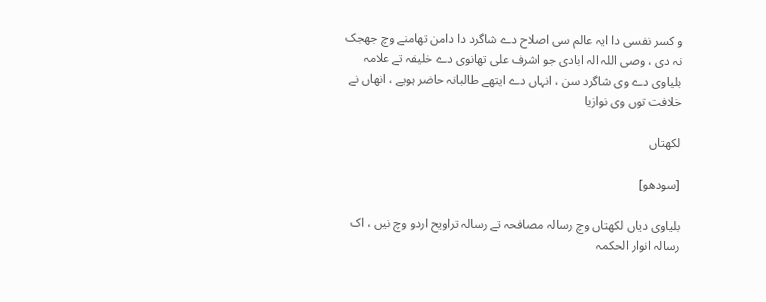و کسر نفسی دا ایہ عالم سی اصلاح دے شاگرد دا دامن تھامنے وچ جھجک نہ دی ، وصی اللہ الہ ابادی جو اشرف علی تھانوی دے خلیفہ تے علامہ بلیاوی دے وی شاگرد سن ، انہاں دے ایتھے طالبانہ حاضر ہویے ، انھاں نے خلافت توں وی نوازیا

لکھتاں

[سودھو]

بلیاوی دیاں لکھتاں وچ رسالہ مصافحہ تے رسالہ تراویح اردو وچ نيں ، اک رسالہ انوار الحکمہ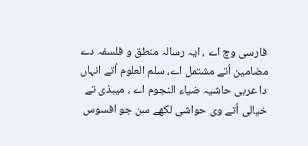فارسی وچ اے ، ایہ رسالہ منطق و فلسفہ دے مضامین اُتے مشتمل اے، سلم العلوم اُتے انہاں دا عربی حاشیہ ضیاء النجوم اے ، میبذی تے خیالی اُتے وی حواشی لکھے سن جو افسوس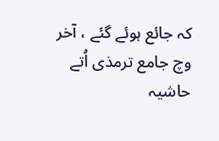کہ جائع ہوئے گئے ، آخر وچ جامع ترمذی اُتے حاشیہ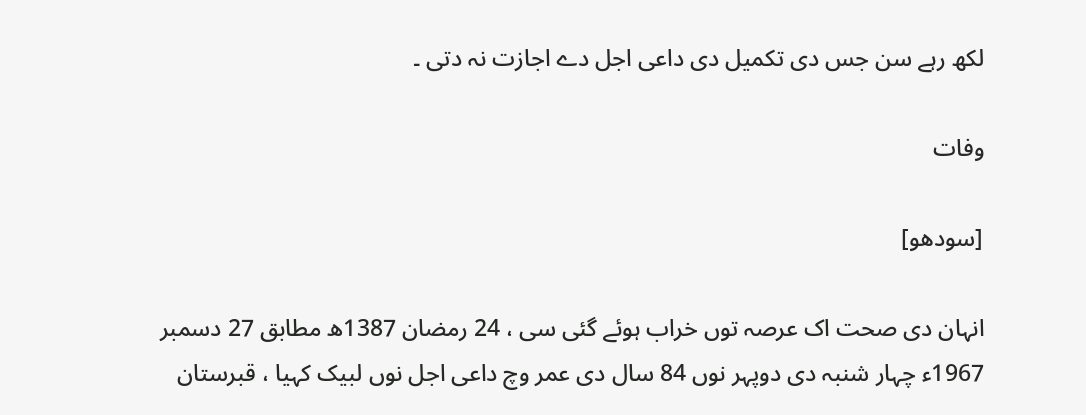لکھ رہے سن جس دی تکمیل دی داعی اجل دے اجازت نہ دتی ۔

وفات

[سودھو]

انہان دی صحت اک عرصہ توں خراب ہوئے گئی سی ، 24 رمضان 1387ھ مطابق 27 دسمبر 1967ء چہار شنبہ دی دوپہر نوں 84 سال دی عمر وچ داعی اجل نوں لبیک کہیا ، قبرستان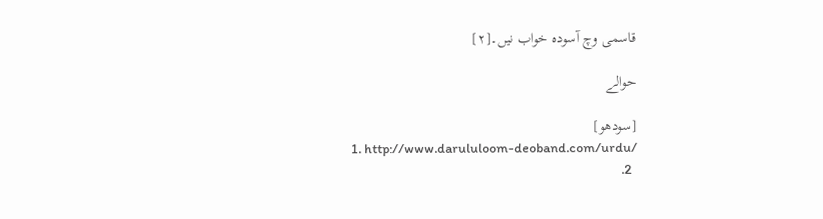قاسمی وچ آسودہ خواب نيں۔[۲]

حوالے

[سودھو]
  1. http://www.darululoom-deoband.com/urdu/
  2.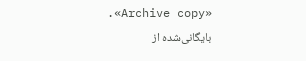«Archive copy». بایگانی‌شده از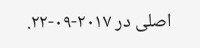اصلی در ۲۰۱۷-۰۹-۲۲.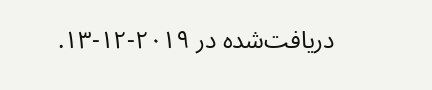دریافت‌شده در ۲۰۱۹-۱۲-۱۳.